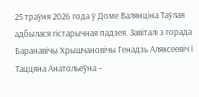25 траўня 2026 года ў Доме Валянціна Таўлая адбылася гістарычная падзея. Завіталі з горада Баранавічы Хрышчановічы Генадзь Аляксеевіч і Таццяна Анатольеўна –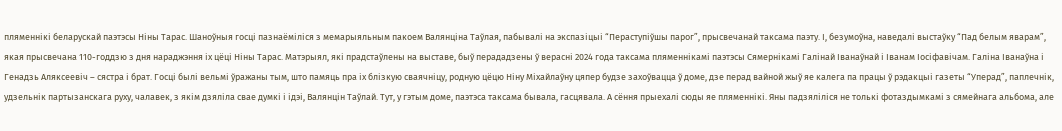пляменнікі беларускай паэтэсы Ніны Тарас. Шаноўныя госці пазнаёміліся з мемарыяльным пакоем Валянціна Таўлая, пабывалі на экспазіцыі “Пераступіўшы парог”, прысвечанай таксама паэту. І, безумоўна, наведалі выстаўку “Пад белым яварам”, якая прысвечана 110-годдзю з дня нараджэння іх цёці Ніны Тарас. Матэрыял, які прадстаўлены на выставе, быў перададзены ў верасні 2024 года таксама пляменнікамі паэтэсы Сямернікамі Галінай Іванаўнай і Іванам Іосіфавічам. Галіна Іванаўна і Генадзь Аляксеевіч – сястра і брат. Госці былі вельмі ўражаны тым, што памяць пра іх блізкую сваячніцу, родную цёцю Ніну Міхайлаўну цяпер будзе захоўвацца ў доме, дзе перад вайной жыў яе калега па працы ў рэдакцыі газеты “Уперад”, паплечнік, удзельнік партызанскага руху, чалавек, з якім дзяліла свае думкі і ідэі, Валянцін Таўлай. Тут, у гэтым доме, паэтэса таксама бывала, гасцявала. А сёння прыехалі сюды яе пляменнікі. Яны падзяліліся не толькі фотаздымкамі з сямейнага альбома, але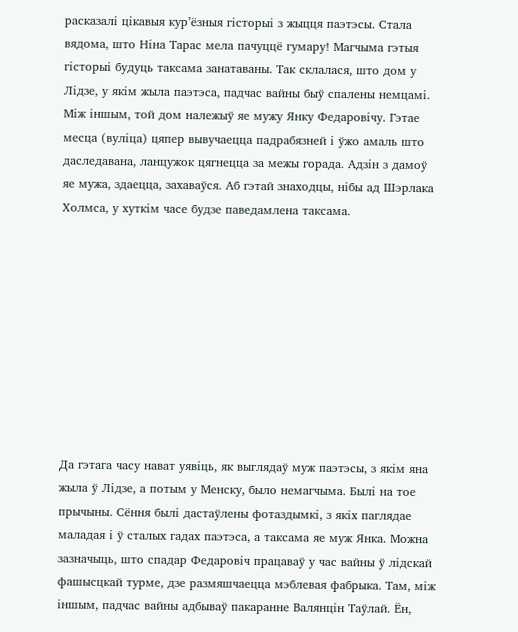расказалі цікавыя кур’ёзныя гісторыі з жыцця паэтэсы. Стала вядома, што Ніна Тарас мела пачуццё гумару! Магчыма гэтыя гісторыі будуць таксама занатаваны. Так склалася, што дом у Лідзе, у якім жыла паэтэса, падчас вайны быў спалены немцамі. Між іншым, той дом належыў яе мужу Янку Федаровічу. Гэтае месца (вуліца) цяпер вывучаецца падрабязней і ўжо амаль што даследавана, ланцужок цягнецца за межы горада. Адзін з дамоў яе мужа, здаецца, захаваўся. Аб гэтай знаходцы, нібы ад Шэрлака Холмса, у хуткім часе будзе паведамлена таксама.










Да гэтага часу нават уявіць, як выглядаў муж паэтэсы, з якім яна жыла ў Лідзе, а потым у Менску, было немагчыма. Былі на тое прычыны. Сёння былі дастаўлены фотаздымкі, з якіх паглядае маладая і ў сталых гадах паэтэса, а таксама яе муж Янка. Можна зазначыць, што спадар Федаровіч працаваў у час вайны ў лідскай фашысцкай турме, дзе размяшчаецца мэблевая фабрыка. Там, між іншым, падчас вайны адбываў пакаранне Валянцін Таўлай. Ён,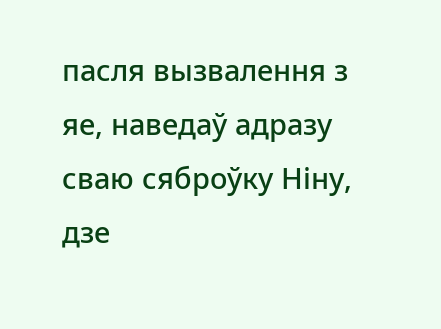пасля вызвалення з яе, наведаў адразу сваю сяброўку Ніну, дзе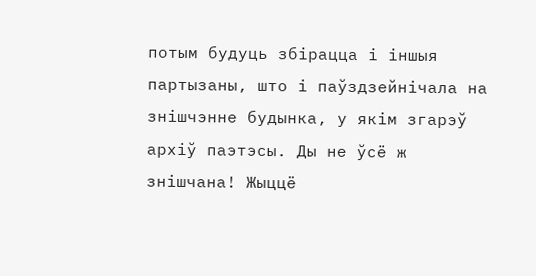потым будуць збірацца і іншыя партызаны, што і паўздзейнічала на знішчэнне будынка, у якім згарэў архіў паэтэсы. Ды не ўсё ж знішчана! Жыццё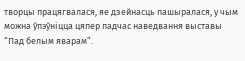творцы працягвалася, яе дзейнасць пашыралася, у чым можна ўпэўніцца цяпер падчас наведвання выставы “Пад белым яварам”.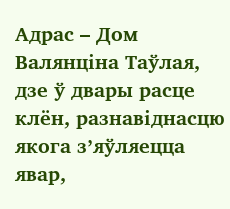Адрас – Дом Валянціна Таўлая, дзе ў двары расце клён, разнавіднасцю якога з’яўляецца явар,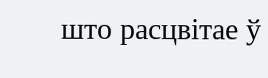што расцвітае ў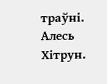траўні.
Алесь Хітрун.